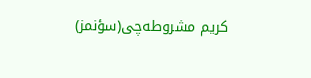کریم مشروطه‌چی(سؤنمز)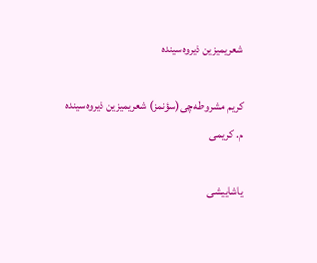شعریمیزین ذیروه‌سینده

کریم مشروطه‌چی(سؤنمز) شعریمیزین ذیروه‌سینده
م. کریمی

یاشاییشی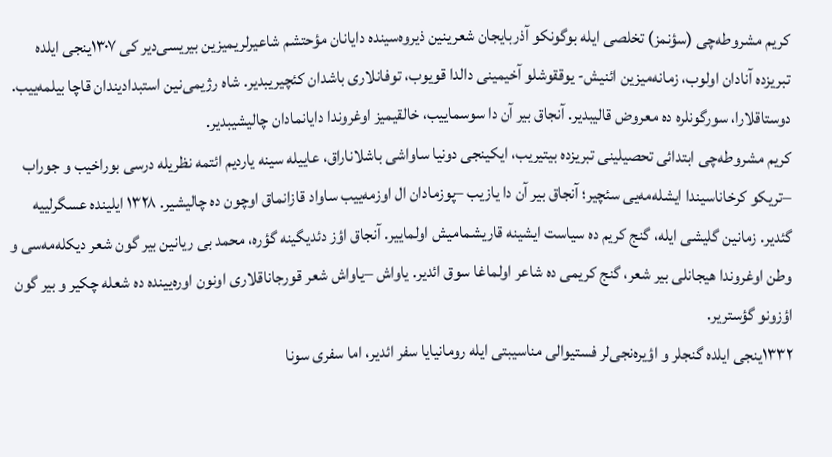کریم مشروطه‌چی (سؤنمز) تخلصی ایله بوگونکو آذربایجان شعرینین ذیروه‌سینده دایانان مؤحتشم‌ شاعیرلریمیزین بیریسی‌دیر کی ۱۳۰۷‌ینجی ایلده تبریزده آنادان اولوب، زمانه‌میزین ائنیش- یوققوشلو آخیمینی دالدا قویوب، توفانلاری باشدان کئچیریبدیر. شاه رژیمی‌نین استبدادیندان قاچا بیلمه‌ییب. دوستاقلارا، سورگونلره ده معروض قالیبدیر. آنجاق بیر آن دا سوسماییب، خالقیمیز اوغروندا دایانمادان چالیشیبدیر.
کریم مشروطه‌چی ابتدائی تحصیلینی تبریزده بیتیریب، ایکینجی دونیا ساواشی باشلاناراق، عاییله سینه یاردیم ائتمه نظریله درسی بوراخیب و جوراب –تریکو کرخاناسیندا ایشله‌مه‌یی سئچیر؛ آنجاق بیر آن دا یازیب –پوزمادان ال اوزمه‌ییب ساواد قازانماق اوچون ده چالیشیر. ۱۳۲۸ ایلینده عسگرلییه گئدیر. زمانین گلیشی ایله، گنج کریم ده سیاست ایشینه قاریشمامیش اولماییر. آنجاق اؤز دئدیگینه گؤره، محمد بی ریانین بیر گون شعر دیکله‌مه‌سی و وطن اوغروندا هیجانلی بیر شعر، گنج کریمی ده شاعر اولماغا سوق ائدیر. یاواش –یاواش شعر قورجاناقلاری اونون اوره‌یینده ده شعله چکیر و بیر گون اؤزونو گؤستریر.
۱۳۳۲ینجی ایلده گنجلر و اؤیره‌نجی‌لر فستیوالی مناسیبتی ایله رومانیایا سفر ائدیر، اما سفری سونا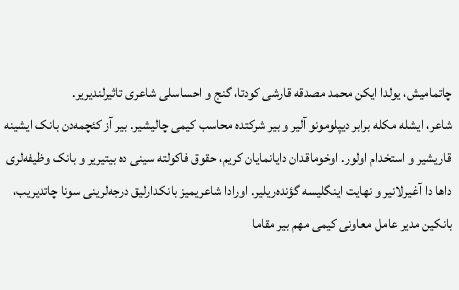چاتمامیش، یولدا ایکن محمد مصدقه قارشی کودتا، گنج و احساسلی شاعری تاثیرلندیریر.
شاعر، ایشله مکله برابر دیپلومونو آلیر و بیر شرکتده محاسب کیمی چالیشیر. بیر آز کئچمه‌دن بانک ایشینه قاریشیر و استخدام اولور. اوخوماقدان دایانمایان کریم، حقوق فاکولته سینی ده بیتیریر و بانک وظیفه‌لری داها دا آغیرلانیر و نهایت اینگلیسه گؤنده‌ریلیر. اورادا شاعریمیز بانکدارلیق درجه‌لرینی سونا چاتدیریب، بانکین مدیر عامل معاونی کیمی مهم بیر مقاما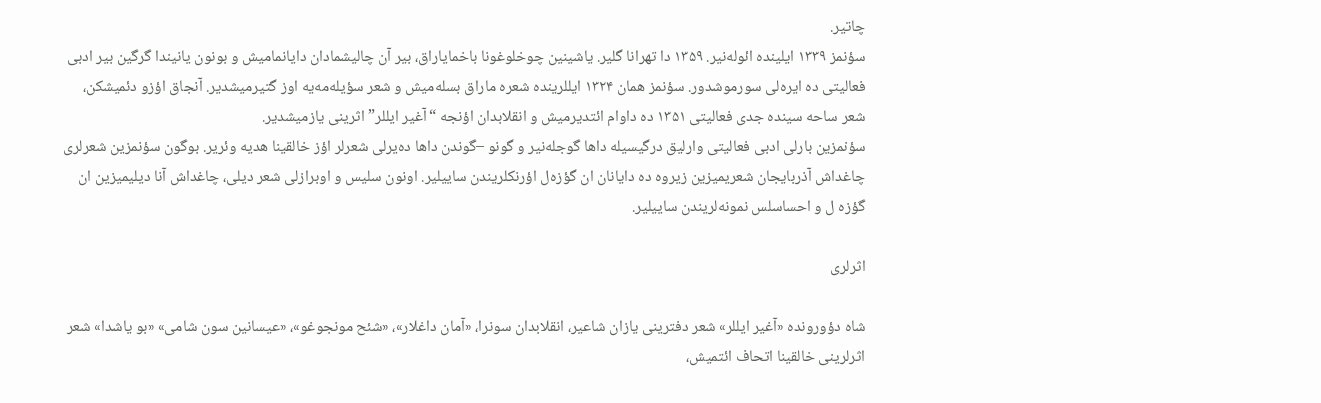چاتیر.
سؤنمز ۱۳۳۹ ایلینده ائوله‌نیر. ۱۳۵۹ دا تهرانا گلیر. یاشینین چوخلوغونا باخمایاراق، بیر آن چالیشمادان دایانمامیش و بونون یانیندا گرگین بیر ادبی فعالیتی ده ایره‌لی سورموشدور. سؤنمز همان ۱۳۲۴ ایللرینده شعره ماراق بسله‌میش و شعر سؤیله‌مه‌یه اوز گتیرمیشدیر. آنجاق اؤزو دئمیشکن، شعر ساحه سینده جدی فعالیتی ۱۳۵۱ ده داوام ائتدیرمیش و انقلابدان اؤنجه “آغیر ایللر” اثرینی یازمیشدیر.
سؤنمزین بارلی ادبی فعالیتی وارلیق درگیسیله داها گوجله‌نیر و گونو –گوندن داها ده‌یرلی شعرلر اؤز خالقینا هدیه وئریر. بوگون سؤنمزین شعرلری چاغداش آذربایجان شعریمیزین زیروه ده دایانان ان گؤزه‌ل اؤرنکلریندن ساییلیر. اونون سلیس و اوبرازلی شعر دیلی، چاغداش آنا دیلیمیزین ان گؤزه ل و احساسلس نمونه‌لریندن ساییلیر.

اثرلری

شاه دؤورونده «آغیر ایللر» شعر دفترینی یازان شاعیر، انقلابدان سونرا، «آمان داغلار»، «شئح مونجوغو»، «عیسانین سون شامی» «بو یاشدا» شعر اثرلرینی خالقینا اتحاف ائتمیش،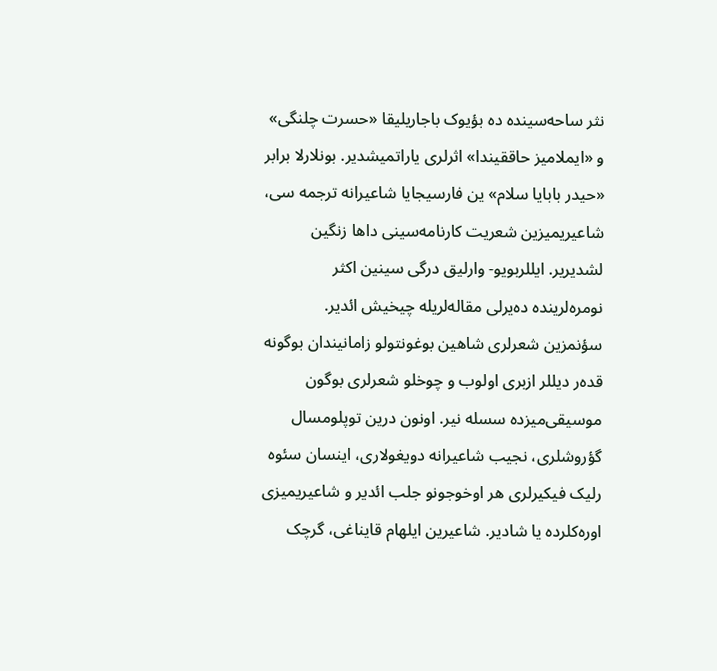نثر ساحه‌سینده ده بؤیوک باجاریلیقا «حسرت چلنگی» و «ایملامیز حاققیندا» اثرلری یاراتمیشدیر. بونلارلا برابر «حیدر بابایا سلام» ین فارسیجایا شاعیرانه ترجمه سی، شاعیریمیزین شعریت کارنامه‌سینی داها زنگین لشدیریر. ایللربویو- وارلیق درگی سینین اکثر نومره‌لرینده ده‌یرلی مقاله‌لریله چیخیش ائدیر.
سؤنمزین شعرلری شاهین بوغونتولو زامانیندان بوگونه قده‌ر دیللر ازبری اولوب و چوخلو شعرلری بوگون موسیقی‌میزده سسله نیر. اونون درین توپلومسال گؤروشلری، نجیب شاعیرانه دویغولاری، اینسان سئوه رلیک فیکیرلری هر اوخوجونو جلب ائدیر و شاعیریمیزی اوره‌کلرده یا شادیر. شاعیرین ایلهام قایناغی، گرچک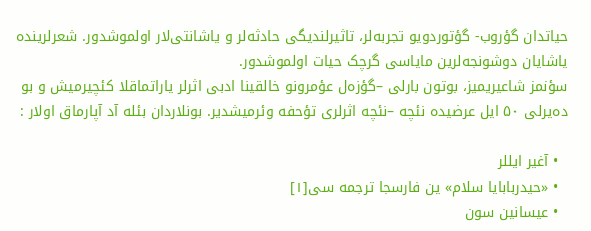حیاتدان گؤروب- گؤتوردویو تجربه‌لر، تاثیرلندیگی حادثه‌لر و یاشانتی‌لار اولموشدور. شعرلرینده یاشایان دوشونجه‌لرین مایاسی گرچک حیات اولموشدور.
سؤنمز شاعیریمیز، بوتون بارلی –گؤزه‌ل عؤمرونو خالقینا ادبی اثرلر یاراتماقلا کئچیرمیش و بو ده‌یرلی ۵۰ ایل عرضیده نئچه –نئچه اثرلری تؤحفه وئرمیشدیر. بونلاردان بئله آد آپارماق اولار :

  • آغیر ایللر
  • «حیدربابایا سلام» ین فارسجا ترجمه سی[۱]
  • عیسانین سون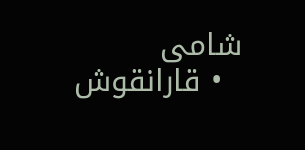شامی
  • قارانقوش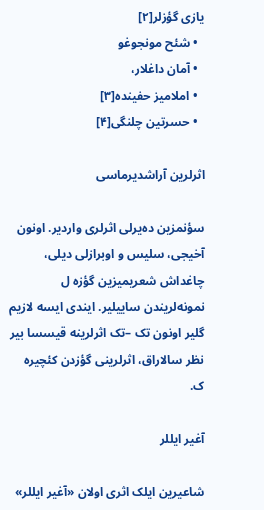یازی گؤزلر[۲]
  • شئح مونجوغو
  • آمان داغلار،
  • املامیز حفینده[۳]
  • حسرتین چلنگی[۴]

اثرلرین آراشدیرماسی

سؤنمزین ده‌یرلی اثرلری واردیر. اونون آخیجی، سلیس و اوبرازلی دیلی، چاغداش شعریمیزین گؤزه ل نمونه‌لریندن ساییلیر. ایندی ایسه لازیم گلیر اونون تک –تک اثرلرینه قیسسا بیر نظر سالاراق، اثرلرینی گؤزدن کئچیره ک.

آغیر ایللر

شاعیرین ایلک اثری اولان «آغیر ایللر»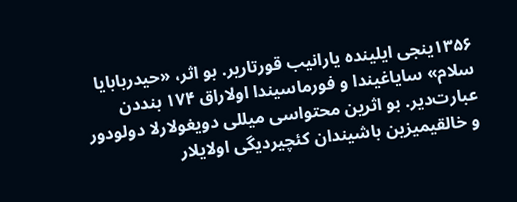۱۳۵۶ینجی ایلینده یارانیب قورتاریر. بو اثر، «حیدربابایا سلام» سایاغیندا و فورماسیندا اولاراق ۱۷۴ بنددن عبارت‌دیر. بو اثرین محتواسی میللی دویغولارلا دولودور و خالقیمیزین باشیندان کئچیردیگی اولایلار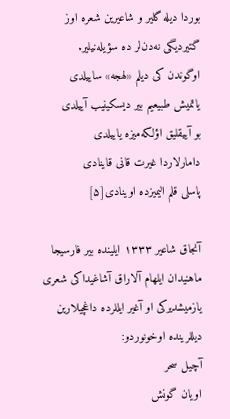بوردا دیله گلیر و شاعیرین شعره اوز گتیردیگی نه‌دن‌لر ده سؤیله‌نیلیر.
اوگوندن کی دیلم «لهجه» ساییلدی
یاتمیش طبیعیم بیر دیسکینیب آییلدی
بو آییقلیق اؤلکه‌میزه یاییلدی
دامارلاردا غیرت قانی قاینادی
پاسلی قلم الیمیزده اوینادی[۵]

آنجاق شاعیر ۱۳۳۳ ایلینده بیر فارسیجا ماهنیدان ایلهام آلاراق آشاغیداکی شعری یازمیشدیرکی او آغیر ایللرده داغچیلارین دیللرینده اوخونوردو:
آچیل سحر
اویان گونش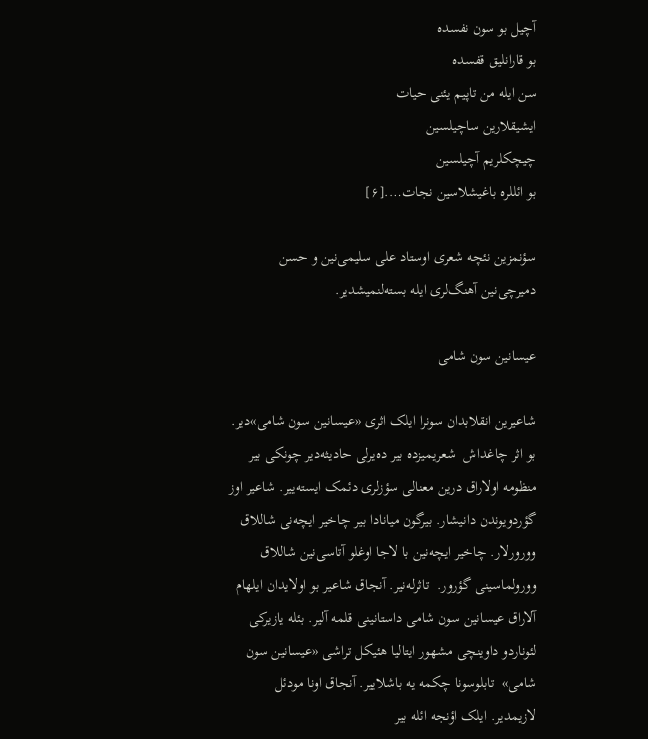آچیل بو سون نفسده
بو قارانلیق قفسده
سن ایله من تاپیم یئنی حیات
ایشیقلارین ساچیلسین
چیچکلریم آچیلسین
بو ائللره باغیشلاسین نجات….[۶]

سؤنمزین نئچه شعری اوستاد علی سلیمی‌نین و حسن دمیرچی‌نین آهنگ‌لری ایله بسته‌لنمیشدیر.

عیسانین سون شامی

شاعیرین انقلابدان سونرا ایلک اثری «عیسانین سون شامی»دیر. بو اثر چاغداش  شعریمیزده بیر ده‌یرلی حادیثه‌دیر چونکی بیر منظومه اولاراق درین معنالی سؤزلری دئمک ایسته‌ییر. شاعیر اوز گؤردویوندن دانیشار. بیرگون میانادا بیر چاخیر ایچه‌نی شاللاق وورورلار. چاخیر ایچه‌نین با لاجا اوغلو آتاسی‌نین شاللاق وورولماسینی گؤرور.  تاثرله‌نیر. آنجاق شاعیر بو اولایدان ایلهام  آلاراق عیسانین سون شامی داستانینی قلمه آلیر. بئله یازیرکی لئوناردو داوینچی مشهور ایتالیا هئیکل تراشی «عیسانین سون شامی»  تابلوسونا چکمه یه باشلاییر. آنجاق اونا مودئل لازیمدیر. ایلک اؤنجه ائله بیر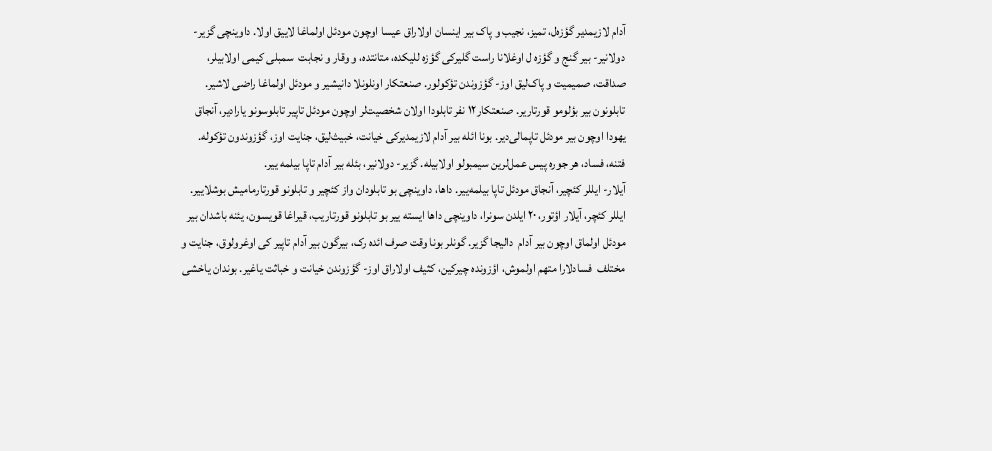آدام لازیمدیر گؤزه‌ل، تمیز، نجیب و پاک بیر اینسان اولاراق عیسا اوچون مودئل اولماغا لاییق اولا. داوینچی گزیر- دولانیر- بیر گنج و گؤزه ل اوغلانا راست گلیرکی گؤزه للیکده، متانتده، و وقار و نجابت  سمبلی کیمی اولابیلر، صداقت، صمیمیت و پاک‌لیق اوز- گؤزوندن تؤکولور. صنعتکار اونلونلا دانیشیر و مودئل اولماغا راضی لاشیر. تابلونون بیر بؤلومو قورتاریر. صنعتکار۱۲ نفر تابلودا اولان شخصیت‌لر اوچون مودئل تاپیر تابلوسونو یارادیر، آنجاق یهودا اوچون بیر مودئل تاپمالی‌دیر. بونا ائله بیر آدام لازیمدیرکی خیانت، خبیث‌لیق، جنایت اوز، گؤزوندون تؤکوله. فتنه، فساد، هر جوره پیس عمل‌لرین سیمبولو اولابیله. گزیر- دولانیر، بئله بیر آدام تاپا بیلمه ییر.
آیلار- ایللر کئچیر، آنجاق مودئل تاپا بیلمه‌ییر. داها، داوینچی بو تابلودان واز کئچیر و تابلونو قورتارمامیش بوشلاییر. ایللر کئچر، آیلار اؤتور، ۲۰ ایلدن سونرا، داوینچی داها ایسته ییر بو تابلونو قورتاریب، قیراغا قویسون، یئنه باشدان بیر مودئل اولماق اوچون بیر آدام  دالیجا گزیر. گونلر بونا وقت صرف ائده رک، بیرگون بیر آدام تاپیر کی اوغرولوق، جنایت و مختلف  فسادلارا متهم اولموش، اؤزونده چیرکین، کثیف اولاراق اوز- گؤزوندن خیانت و خباثت یاغیر. بوندان یاخشی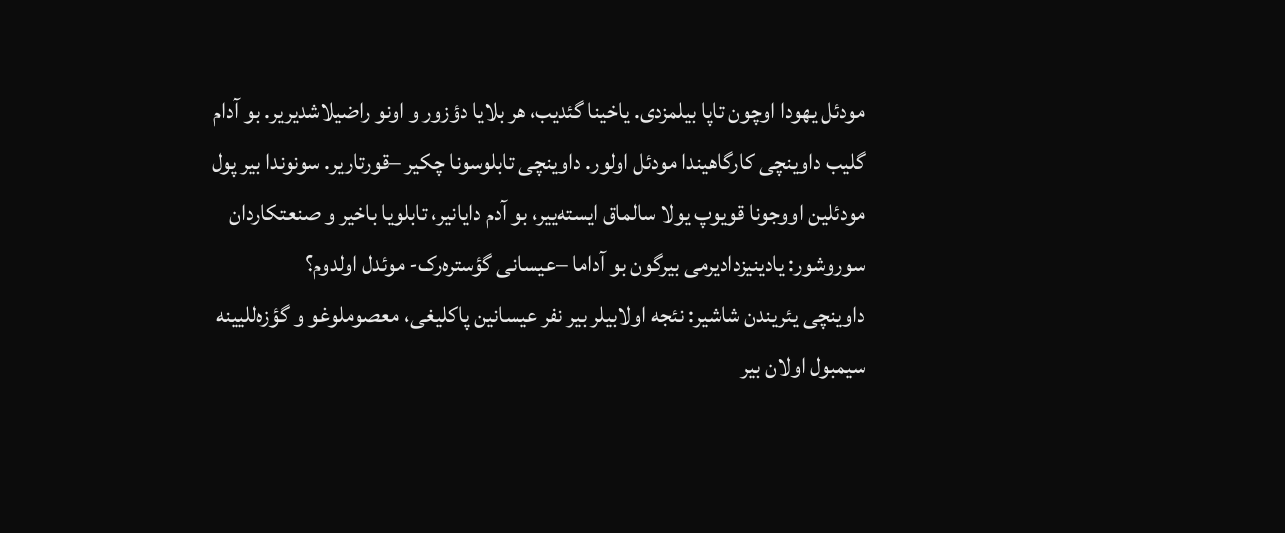مودئل یهودا اوچون تاپا بیلمزدی. یاخینا گئدیب، هر بلایا دؤزور و اونو راضیلاشدیریر. بو آدام گلیب داوینچی کارگاهیندا مودئل اولور. داوینچی تابلوسونا چکیر –قورتاریر. سونوندا بیر پول مودئلین اووجونا قویوپ یولا سالماق ایسته‌ییر، بو آدم دایانیر، تابلویا باخیر و صنعتکاردان سوروشور: یادینیزدادیرمی بیرگون بو آداما –عیسانی گؤستره‌رک- موئدل اولدوم؟
داوینچی یئریندن شاشیر: نئجه اولابیلر بیر نفر عیسانین پاکلیغی، معصوملوغو و گؤزه‌للیینه سیمبول اولان بیر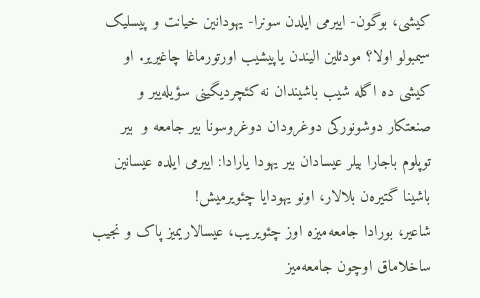کیشی، بوگون- اییرمی ایلدن سونرا- یهودانین خیانت و پیسلیک سیمبولو اولا؟ مودئلین الیندن یاپیشیب اورتورماغا چاغیریر. او کیشی ده اگله شیب باشیندان نه کئچردیگینی سؤیله‌ییر و صنعتکار دوشونورکی دوغرودان دوغروسونا بیر جامعه و  بیر توپلوم باجارا بیلر عیسادان بیر یهودا یارادا: اییرمی ایلده عیسانین باشینا گتیره‌ن بلالار، اونو یهودایا چئویرمیش!
شاعیر، بورادا جامعه‌میزه اوز چئویریب، عیسالاریمیز پاک و نجیب ساخلاماق اوچون جامعه‌میز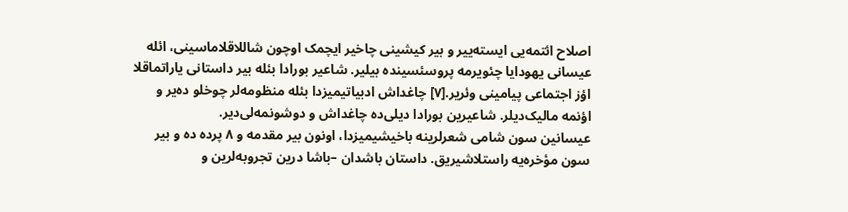اصلاح ائتمه‌یی ایسته‌ییر و بیر کیشینی چاخیر ایچمک اوچون شاللاقلاماسینی، ائله عیسانی یهودایا چئویرمه پروسئسینده بیلیر. شاعیر بورادا بئله بیر داستانی یاراتماقلا اؤز اجتماعی پیامینی وئریر.[۷] چاغداش ادبیاتیمیزدا بئله منظومه‌لر چوخلو ده‌یر و اؤنمه مالیک‌دیلر. شاعیرین بورادا دیلی‌ده چاغداش و دوشونمه‌لی‌دیر.
عیسانین سون شامی شعرلرینه باخیشیمیزدا، اونون بیر مقدمه و ۸ پرده ده و بیر سون مؤخره‌یه راستلاشیریق. داستان باشدان –باشا درین تجروبه‌لرین و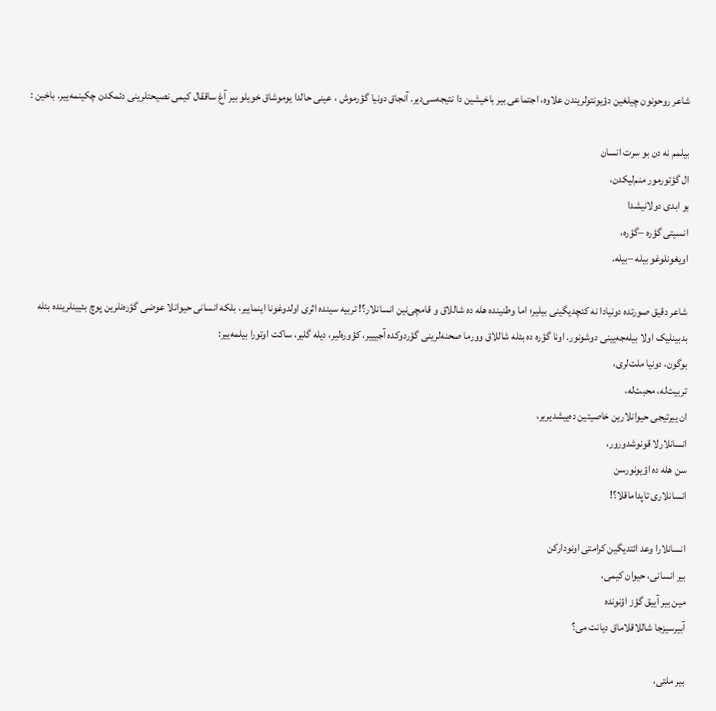شاعر روحونون ‌چیلغین دؤیونتولریندن علاوه، اجتماعی بیر باخیشین دا نتیجه‌سی‌دیر. آنجاق دونیا گؤرموش ، عینی حالدا یوموشاق خویلو بیر آغ ساققال کیمی نصیحتلرینی دئمکدن چکینمه‌ییر. باخین :

بیلمم نه دن بو سرت انسان
ال گؤتورمور منم‌لیکدن،
بو ابدی دولانیشدا
انسیتی گؤره –گؤره،
اویغونلوغو بیله –بیله.

شاعر دقیق صورتده دونیادا نه کئچدیگینی بیلیر؛ اما وطنینده هله ده شاللاق و قامچی‌نین انسانلار؟! تربیه سینده اثری اولدوغونا اینماییر، بلکه انسانی حیوانلا عوضی گؤره‌نلرین پوچ بئیینلرینده بئله بدبینلیک اولا بیله‌جه‌یینی دوشونور. اونا گؤره ده بئله شاللاق وورما صحنه‌لرینی گؤردوکده آجیییر، کؤوره‌لیر، دیله گلیر، ساکت اوتورا بیلمه‌ییر:
بوگون، دونیا ملت‌لری،
تربیت‌له، محبت‌له،
ان ییرتیجی حیوانلارین خاصیتین ده‌ییشدیریر،
انسانلارلا قونوشدورور،
سن هله ده اؤیونورسن
انسانلاری تاپداماقلا؟!

انسانلارا وعد ائتدیگین کرامتی اونودارکن
بیر انسانی، حیوان کیمی،
مین بیر آییق گؤز اؤنونده
آبیرسیزجا شاللاقلاماق دیانت می؟

بیر ملتی،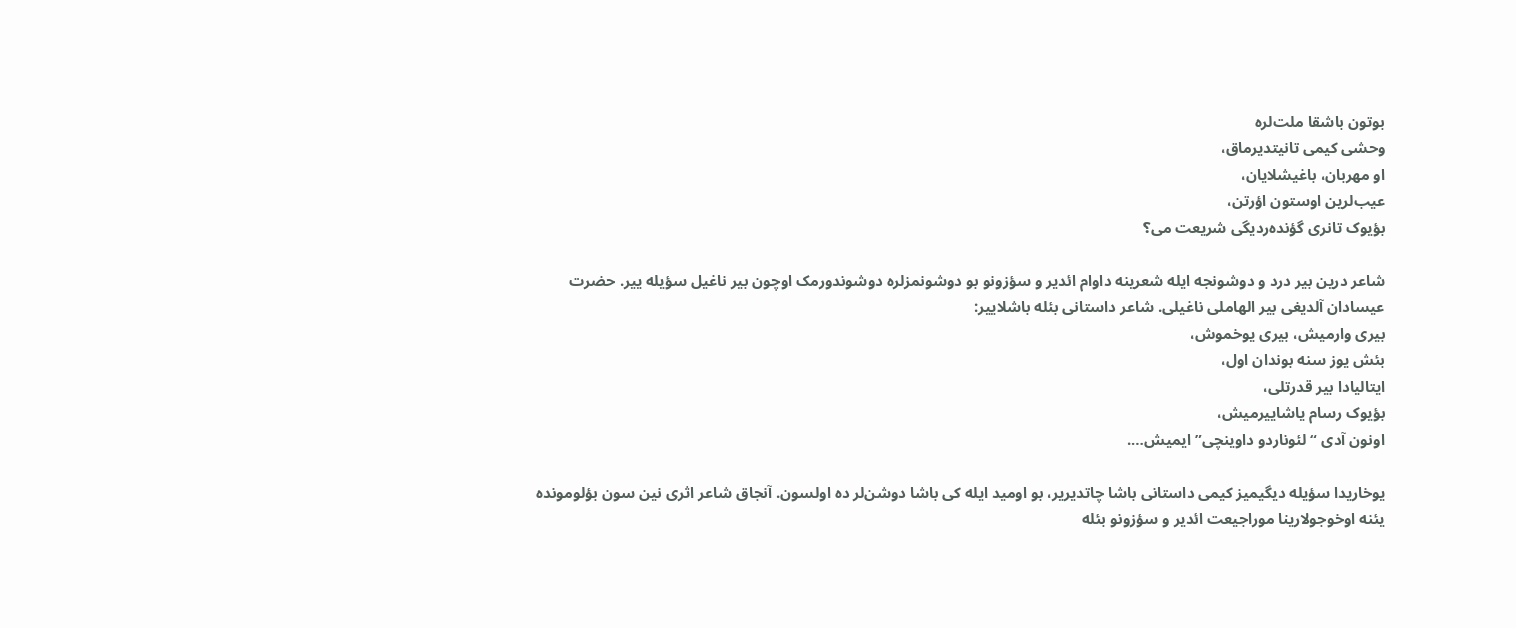بوتون باشقا ملت‌لره
وحشی کیمی تانیتدیرماق،
او مهربان، باغیشلایان،
عیب‌لرین اوستون اؤرتن،
بؤیوک تانری گؤنده‌ردیگی شریعت می؟

شاعر درین بیر درد و دوشونجه ایله شعرینه داوام ائدیر و سؤزونو بو دوشونمزلره دوشوندورمک اوچون بیر ناغیل سؤیله ییر. حضرت عیسادان آلدیغی بیر الهاملی ناغیلی. شاعر داستانی بئله باشلاییر:
بیری وارمیش، بیری یوخموش،
بئش یوز سنه بوندان اول،
ایتالیادا بیر قدرتلی،
بؤیوک رسام یاشاییرمیش،
اونون آدی “لئوناردو داوینچی” ایمیش….

یوخاریدا سؤیله دیگیمیز کیمی داستانی باشا چاتدیریر، بو اومید ایله کی باشا دوشن‌لر ده اولسون. آنجاق شاعر اثری نین سون بؤلومونده یئنه اوخوجولارینا موراجیعت ائدیر و سؤزونو بئله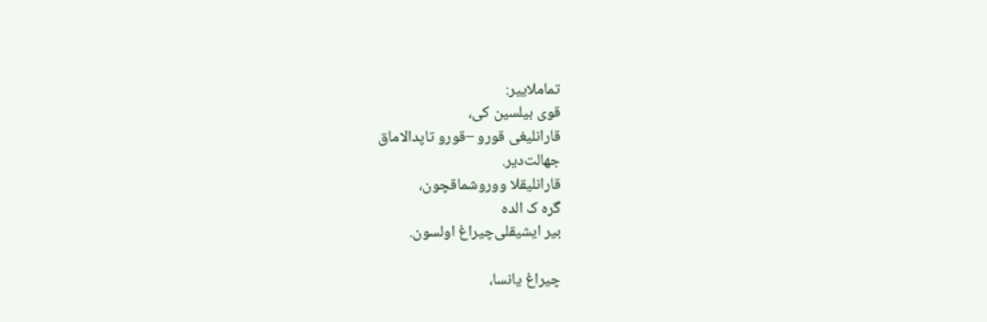تماملاییر:
قوی بیلسین کی،
قارانلیغی قورو –قورو تاپدالاماق
جهالت‌دیر.
قارانلیقلا ووروشماقچون،
گره ک الده
بیر ایشیقلی‌چیراغ اولسون.

چیراغ یانسا،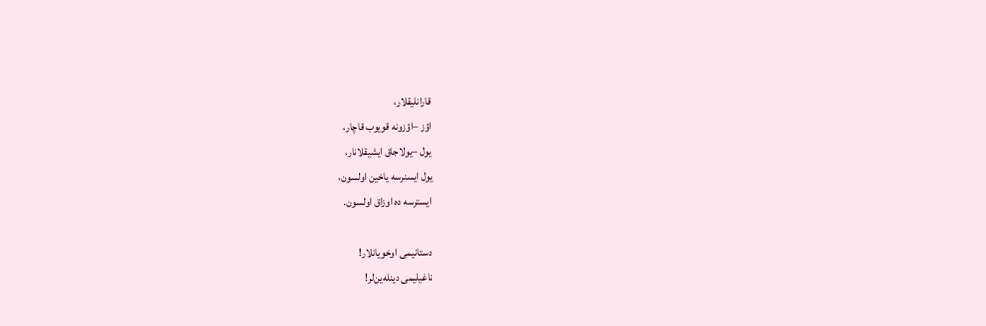قارانلیقلار،
اؤز –اؤزونه قویوب قاچار،
یول –یولاجاق ایشیقلانار،
یول ایسنرسه یاخین اولسون،
ایسترسه ده اوزاق اولسون.

دستانیمی اوخویانلار!
ناغیلیمی دینله‌ین‌لر!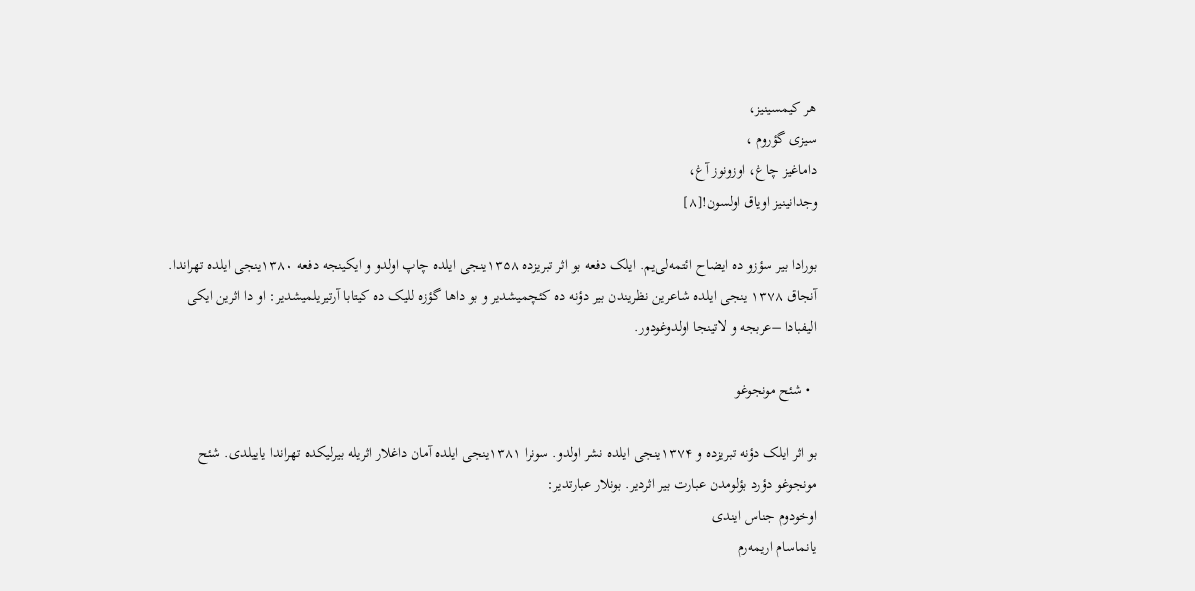هر کیمسینیز،
سیزی گؤروم ،
داماغیز چاغ، اوزونوز آغ،
وجدانینیز اویاق اولسون![۸]

بورادا بیر سؤزو ده ایضاح ائتمه‌لی‌یم. ایلک دفعه بو اثر تبریزده ۱۳۵۸ینجی ایلده چاپ اولدو و ایکینجه دفعه ۱۳۸۰ینجی ایلده تهراندا. آنجاق ۱۳۷۸ ینجی ایلده شاعرین نظریندن بیر دؤنه ده کئچمیشدیر و بو داها گؤزه للیک ده کیتابا آرتیریلمیشدیر: او دا اثرین ایکی الیفبادا –عربجه و لاتینجا اولدوغودور.

  • شئح مونجوغو

بو اثر ایلک دؤنه تبریزده و ۱۳۷۴‌ینجی ایلده نشر اولدو. سونرا ۱۳۸۱‌ینجی ایلده آمان داغلار اثریله بیرلیکده تهراندا یاییلدی. شئح مونجوغو دؤرد بؤلومدن عبارت بیر اثردیر. بونلار عبارتدیر:
اوخودوم جناس ایندی
یانماسام اریمه‌رم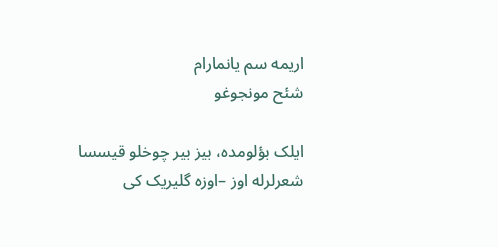اریمه سم یانمارام
شئح مونجوغو

ایلک بؤلومده، بیز بیر چوخلو قیسسا شعرلرله اوز –اوزه گلیریک کی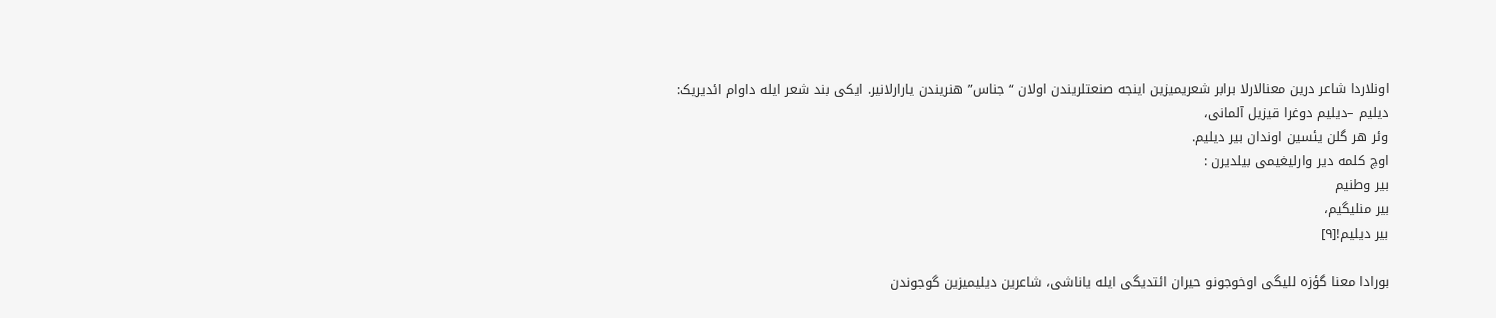اونلاردا شاعر درین معنالارلا برابر شعریمیزین اینجه صنعتلریندن اولان “جناس” هنریندن یارارلانیر. ایکی بند شعر ایله داوام ائدیریک:
دیلیم –دیلیم دوغرا قیزیل آلمانی،
وئر هر گلن یئسین اوندان بیر دیلیم.
اوچ کلمه دیر وارلیغیمی بیلدیرن :
بیر وطنیم
بیر منلیگیم،
بیر دیلیم![۹]

بورادا معنا گؤزه للیگی اوخوجونو حیران ائتدیگی ایله یاناشی، شاعرین دیلیمیزین گوجوندن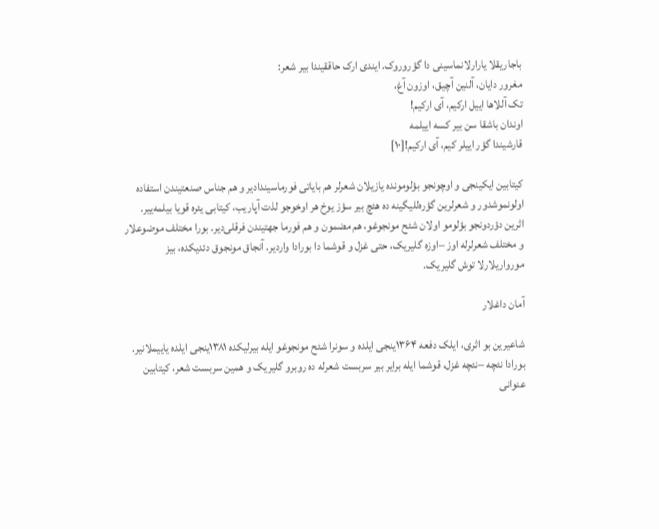باجاریقلا یارارلانماسینی دا گؤروروک. ایندی ارک حاققیندا بیر شعر:
مغرور دایان، آلنین آچیق، اوزون آغ،
تک آللاها اییل ارکیم، آی ارکیم!
اوندان باشقا سن بیر کسه اییلمه
قارشیندا گؤر اییلر کیم، آی ارکیم![۱۰]

کیتابین ایکینجی و اوچونجو بؤلومونده یازیلان شعرلر هم بایاتی فورماسیندادیر و هم جناس صنعتیندن استفاده اولونموشدور و شعرلرین گؤره‌للیگینه ده هئچ بیر سؤز یوخ هر اوخوجو لذت آپاریب، کیتابی یئره قویا بیلمه‌ییر. اثرین دؤردونجو بؤلومو اولان شئح مونجوغو، هم مضمون و هم فورما جهتیندن فرقلی‌دیر. بورا مختلف موضوعلار و مختلف شعرلرله اوز –اوزه گلیریک، حتی غزل و قوشما دا بورادا واردیر. آنجاق مونجوق دئدیکده، بیز مورواریلارلا توش گلیریک.

آمان داغلار

شاعیرین بو اثری، ایلک دفعه ۱۳۶۴‌ینجی ایلده و سونرا شئح مونجوغو ایله بیرلیکده ۱۳۸۱‌ینجی ایلده یاییملانیر. بورادا نئچه –نئچه غزل، قوشما ایله برایر بیر سربست شعرله ده روبرو گلیریک و همین سربست شعر، کیتابین عنوانی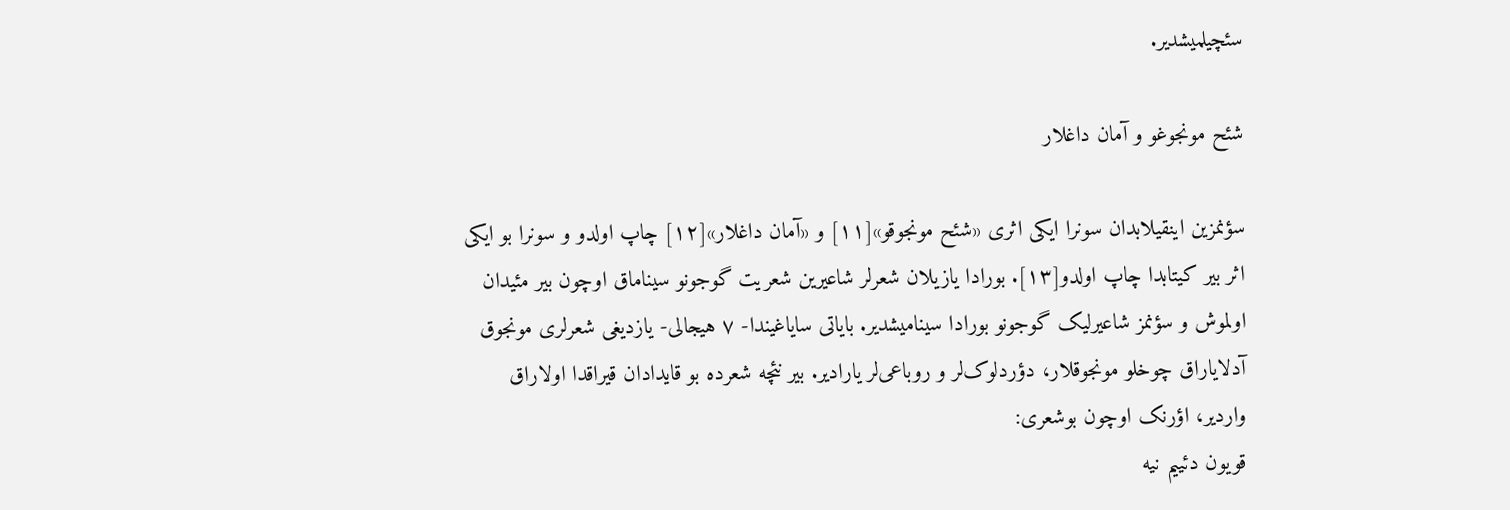سئچیلمیشدیر.

شئح مونجوغو و آمان داغلار

سؤنمزین اینقیلابدان سونرا ایکی اثری «شئح مونجوقو»[۱۱] و «آمان داغلار»[۱۲] چاپ اولدو و سونرا بو ایکی اثر بیر کیتابدا چاپ اولدو[۱۳]. بورادا یازیلان شعرلر شاعیرین شعریت گوجونو سیناماق اوچون بیر مئیدان  اولموش و سؤنمز شاعیرلیک گوجونو بورادا سینامیشدیر. بایاتی سایاغیندا- ۷ هیجالی- یازدیغی شعرلری مونجوق آدلایاراق چوخلو مونجوقلار، دؤردلوک‌لر و روباعی‌لر یارادیر. بیر نئچه شعرده بو قایدادان قیراقدا اولاراق واردیر، اؤرنک اوچون بوشعری:
قویون دئییم نیه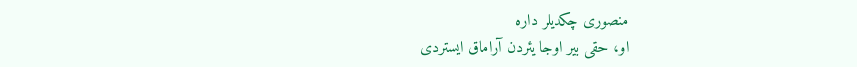منصوری چکدیلر داره
او، حقی بیر اوجا یئردن آراماق ایستردی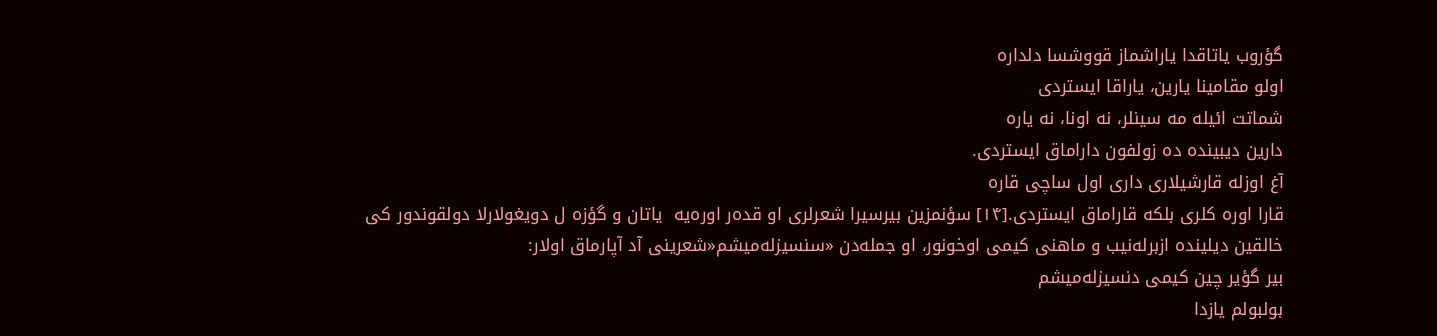گؤروب یاتاقدا یاراشماز قووشسا دلداره
اولو مقامینا یارین، یاراقا ایستردی
شماتت ائیله مه سینلر، نه اونا، نه یاره
دارین دیبینده ده زولفون داراماق ایستردی.
آغ اوزله قارشیلاری داری اول ساچی قاره
قارا اوره کلری بلکه قاراماق ایستردی.[۱۴] سؤنمزین بیرسیرا شعرلری او قده‌ر اوره‌یه  یاتان و گؤزه ل دویغولارلا دولقوندور کی خالقین دیلینده ازبرله‌نیب و ماهنی کیمی اوخونور، او جمله‌‌دن «سنسیزله‌میشم«شعرینی آد آپارماق اولار:
بیر گؤیر چین کیمی دنسیزله‌میشم
بولبولم یازدا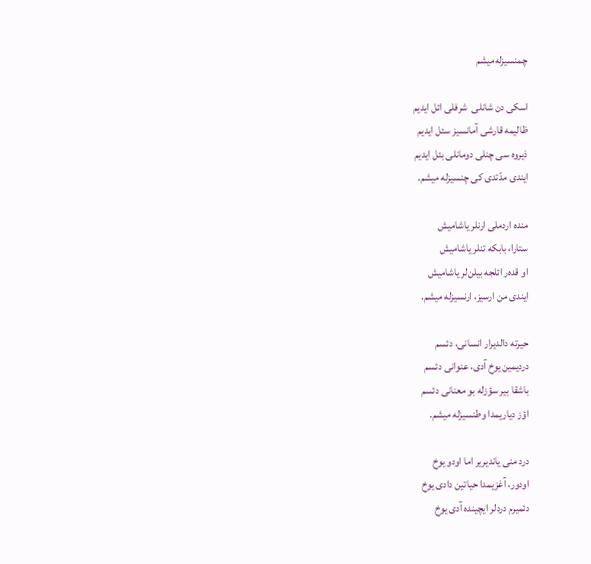چمنسیزله‌میشم

اسکی دن شانلی  شرفلی ائل ایدیم
ظالیمه قارشی آمانسیز سئل ایدیم
ذیروه سی چنلی دومانلی بئل ایدیم
ایندی مدّتدی کی چنسیزله میشم.

منده اردملی ارنلر یاشامیش
ستارا، بابکه تنلر یاشامیش
او قده‌ر ائلجه بیلن‌لر یاشامیش
ایندی من ارسیز، ارنسیزله میشم.

حیرته دالدیرار انسانی، دئسم
دردیمین یوخ آدی، عنوانی دئسم
باشقا بیر سؤزله بو معنانی دئسم
اؤز دیاریمدا وطنسیزله میشم.

درد منی یاندیریر اما اودو یوخ
اودور، آغزیمدا حیاتین دادی یوخ
دئمیرم دردلر ایچینده آدی یوخ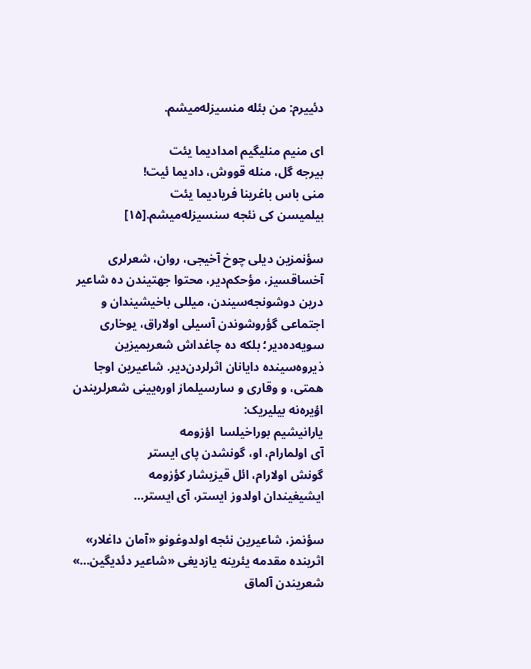دئییرم: من بئله منسیزله‌میشم.

ای منیم منلیگیم امدادیما یئت
بیرجه گل، منله قووش، دادیما ئیت!
منی باس باغرینا فریادیما یئت
بیلمیسن کی نئجه سنسیزله‌میشم.[۱۵]

سؤنمزین دیلی چوخ آخیجی، روان، شعرلری آخساقسیز، مؤحکم‌دیر، محتوا جهتیندن ده شاعیر درین دوشونجه‌سیندن، میللی باخیشیندان و اجتماعی گؤروشوندن آسیلی اولاراق، یوخاری سویه‌ده‌دیر؛ بلکه ده چاغداش شعریمیزین ذیروه‌سینده دایانان اثرلردن‌دیر. شاعیرین اوجا همتی، و وقاری و سارسیلماز اوره‌یینی شعرلریندن اؤیره‌نه بیلیریک:
یارانیشیم بوراخیلسا  اؤزومه
آی اولمارام، او، گونشدن پای ایستر
گونش اولارام، ائل قیزیشار کؤزومه
ایشیغیندان اولدوز ایستر، آی ایستر…

سؤنمز، شاعیرین نئجه اولدوغونو «آمان داغلار» اثرینده مقدمه یئرینه یازدیغی «شاعیر دئدیگین…» شعریندن آلماق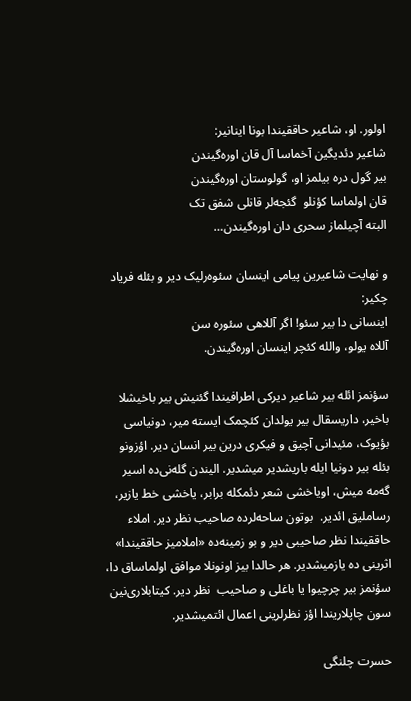اولور. او، شاعیر حاققیندا بونا اینانیر:
شاعیر دئدیگین آخماسا آل قان اوره‌گیندن
بیر گول دره بیلمز او، گولوستان اوره‌گیندن
قان اولماسا کؤنلو  گئجه‌لر قانلی شفق تک
البته آچیلماز سحری دان اوره‌گیندن…

و نهایت شاعیرین پیامی اینسان سئوه‌رلیک دیر و بئله فریاد چکیر:
اینسانی دا بیر سئو! اگر آللاهی سئوره سن
آللاه یولو، والله کئچر اینسان اوره‌گیندن.

سؤنمز ائله بیر شاعیر دیرکی اطرافیندا گئنیش بیر باخیشلا باخیر، داریسقال بیر یولدان کئچمک ایسته میر، دونیاسی بؤیوک، مئیدانی آچیق و فیکری درین بیر انسان دیر. اؤزونو بئله بیر دونیا ایله باریشدیر میشدیر. الیندن گله‌نی‌ده اسیر گه‌مه میش، اویاخشی شعر دئمکله برابر، یاخشی خط یازیر،  رساملیق ائدیر.  بوتون ساحه‌لرده صاحیب نظر دیر. املاء حاققیندا نظر صاحیبی دیر و بو زمینه‌ده «املامیز حاققیندا» اثرینی ده یازمیشدیر. هر حالدا بیز اونونلا موافق اولماساق دا، سؤنمز بیر چرچیوا یا باغلی و صاحیب  نظر دیر. کیتابلاری‌نین سون چاپلاریندا اؤز نظرلرینی اعمال ائتمیشدیر.

حسرت چلنگی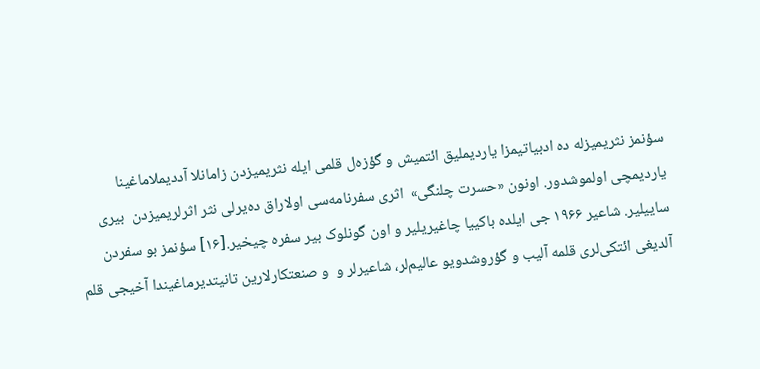سؤنمز نثریمیزله ده ادبیاتیمزا یاردیملیق ائتمیش و گؤزه‌ل قلمی ایله نثریمیزدن زامانلا آددیملاماغینا یاردیمچی اولموشدور. اونون «حسرت چلنگی»  اثری سفرنامه‌سی اولاراق ده‌یرلی نثر اثرلریمیزدن  بیری ساییلیر. شاعیر ۱۹۶۶ جی ایلده باکییا چاغیریلیر و اون گونلوک بیر سفره چیخیر.[۱۶] سؤنمز بو سفردن آلدیغی ائتکی‌لری قلمه آلیب و گؤروشدویو عالیم‌لر، شاعیر‌لر و  و صنعتکارلارین تانیتدیرماغیندا آخیجی قلم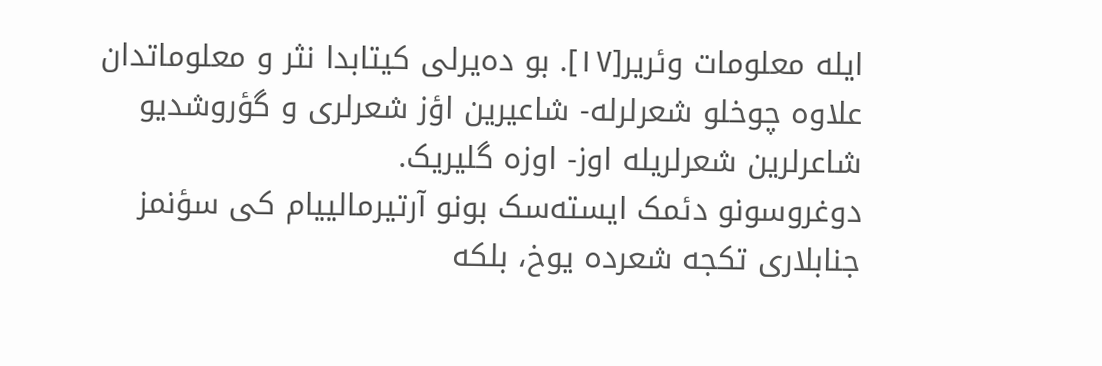ایله معلومات وئریر[۱۷]. بو ده‌یرلی کیتابدا نثر و معلوماتدان علاوه چوخلو شعرلرله- شاعیرین اؤز شعرلری و گؤروشدیو شاعرلرین شعرلریله اوز- اوزه گلیریک.
دوغروسونو دئمک ایسته‌سک بونو آرتیرمالییام کی سؤنمز جنابلاری تکجه شعرده یوخ، بلکه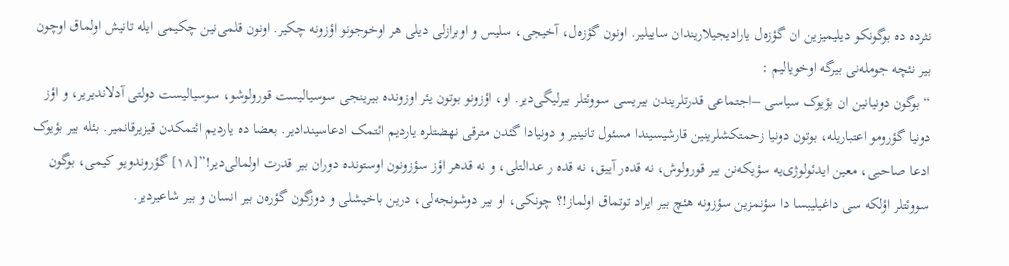نثرده ده بوگونکو دیلیمیزین ان گؤزه‌ل یارادیجیلاریندان ساییلیر. اونون گؤزه‌ل، آخیجی، سلیس و اوبرازلی دیلی هر اوخوجونو اؤزونه چکیر. اونون قلمی‌نین چکیمی ایله تانیش اولماق اوچون بیر نئچه جومله‌نی بیرگه اوخویالیم :
“بوگون دونیانین ان بؤیوک سیاسی –اجتماعی قدرتلریندن بیریسی سووئتلر بیرلیگی‌دیر. او، اؤزونو بوتون یئر اوزونده بیرینجی سوسیالیست قورولوشو، سوسیالیست دولتی آدلاندیریر، و اؤز دونیا گؤرومو اعتباریله، بوتون دونیا زحمتکشلرینین قارشیسیندا مسئول تانینیر و دونیادا گئدن مترقی نهضتلره یاردیم ائتمک ادعاسیندادیر. بعضا ده یاردیم ائتمکدن قیزیرقانمیر. بئله بیر بؤیوک ادعا صاحبی، معین ایدئولوژی‌یه سؤیکه‌نن بیر قورولوش، نه قده‌ر آییق، نه قده ر عدالتلی، و نه قدهر اؤز سؤزونون اوستونده دوران بیر قدرت اولمالی‌دیر!”[۱۸] گؤروندویو کیمی، بوگون سووئتلر اؤلکه سی داغیلیبسا دا سؤنمزین سؤزونه هئچ بیر ایراد توتماق اولماز!؟ چونکی، او بیر دوشونجه‌لی، درین باخیشلی و دوزگون گؤره‌ن بیر انسان و بیر شاعیردیر.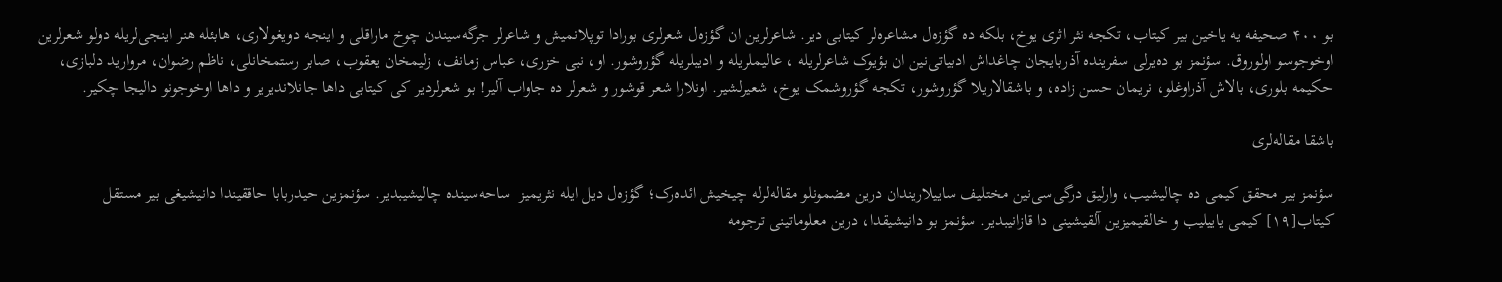بو ۴۰۰ صحیفه یه یاخین بیر کیتاب، تکجه نثر اثری یوخ، بلکه ده گؤزه‌ل مشاعره‌لر کیتابی دیر. شاعرلرین ان گؤزه‌ل شعرلری بورادا توپلانمیش و شاعرلر جرگه‌سیندن چوخ ماراقلی و اینجه دویغولاری، هابئله هنر اینجی‌لریله دولو شعرلرین اوخوجوسو اولوروق. سؤنمز بو ده‌یرلی سفرینده آذربایجان چاغداش ادبیاتی‌نین ان بؤیوک شاعرلریله ، عالیملریله و ادیبلریله گؤروشور. او، نبی خزری، عباس زمانف، زلیمخان یعقوب، صابر رستمخانلی، ناظم رضوان، مروارید دلبازی، حکیمه بلوری، بالاش آذراوغلو، نریمان حسن زاده، و باشقالاریلا گؤروشور، تکجه گؤروشمک یوخ، شعیرلشیر. اونلارا شعر قوشور و شعرلر ده جاواب آلیر! بو شعرلردیر کی کیتابی داها جانلاندیریر و داها اوخوجونو دالیجا چکیر.

باشقا مقاله‌لری

سؤنمز بیر محقق کیمی ده چالیشیب، وارلیق درگی‌سی‌نین مختلیف ساییلاریندان درین مضمونلو مقاله‌لرله چیخیش ائده‌رک؛ گؤزه‌ل دیل ایله نثریمیز  ساحه‌سینده چالیشیبدیر. سؤنمزین حیدربابا حاققیندا دانیشیغی بیر مستقل کیتاب[۱۹] کیمی یاییلیب و خالقیمیزین آلقیشینی دا قازانیبدیر. سؤنمز بو دانیشیقدا، درین معلوماتینی ترجومه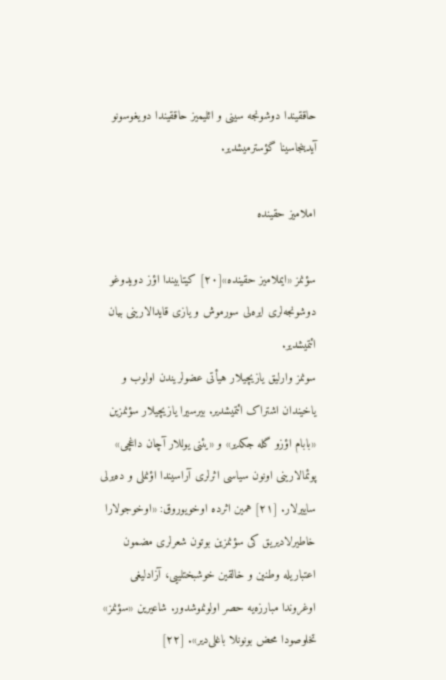حاققیندا دوشونجه سینی و ائلیمیز حاققیندا دویغوسونو آیدینجاسینا گؤسترمیشدیر.

املامیز حقینده

سؤنمز «ایملامیز حقینده»[۲۰] کیتابیندا اؤز دویدوغو دوشونجه‌لری ایره‌لی سورموش و یازی قایدالارینی بیان ائتمیشدیر.
سونمز وارلیق یازیچیلار هیأتی عضولریندن اولوب و یاخیندان اشتراک ائتمیشدیر. بیرسیرا یازیچیلار سؤنمزین «بابام اؤزو گله جکدیر» و «یئنی یوللار آچان داغچی» پوئمالارینی اونون سیاسی اثرلری آراسیندا اؤنملی و ده‌یرلی ساییرلار. [۲۱] همین اثرده اوخویوروق: «اوخوجولارا خاطیرلادیریق کی سؤنمزین بوتون شعرلری مضمون اعتباریله وطنین و خالقین خوشبختلییی، آزادلیغی اوغروندا مبارزه‌یه حصر اولونموشدور. شاعیرین «سؤنمز» تخلوصودا محض بونونلا باغلی‌دیر». [۲۲]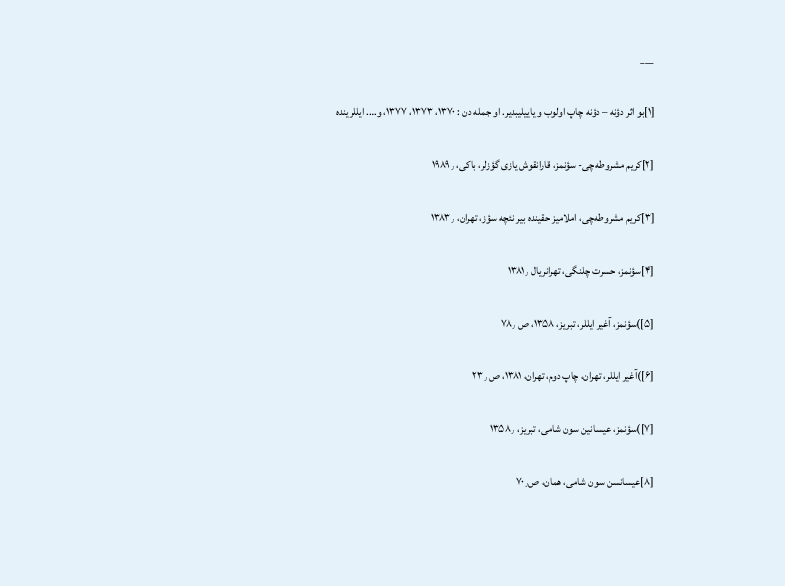___

[۱]بو اثر دؤنه – دؤنه چاپ اولوب و یاییلیبدیر. او جمله دن : ۱۳۷۰، ۱۳۷۳، ۱۳۷۷، و…. ایللرینده

[۲]کریم مشروطه‌چی- سؤنمز، قارانقوش یازی گؤزلر، باکی، ۱۹۸۹٫

[۳]کریم مشروطه‌چی، املامیز حقینده بیر نئچه سؤز، تهران، ۱۳۸۳٫

[۴]سؤنمز، حسرت چلنگی، تهرانریال ۱۳۸۱٫

[۵])سؤنمز، آغیر ایللر، تبریز، ۱۳۵۸، ص ۷۸٫

[۶])آغیر ایللر، تهران، چاپ دوم، تهران، ۱۳۸۱، ص ۲۳٫

[۷])سؤنمز، عیسانین سون شامی، تبریز، ۱۳۵۸٫

[۸]عیسانسن سون شامی، همان، ص۷۰٫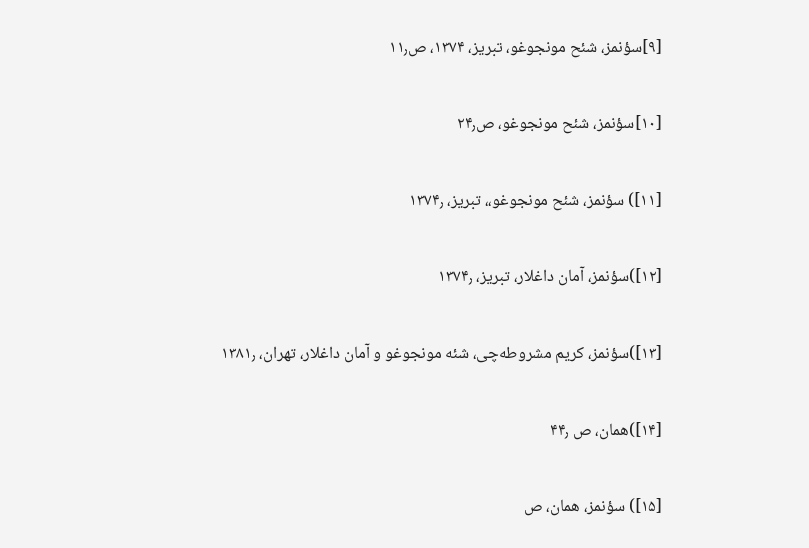[۹]سؤنمز، شئح مونجوغو، تبریز، ۱۳۷۴، ص۱۱٫

[۱۰]سؤنمز، شئح مونجوغو، ص۲۴٫

[۱۱]) سؤنمز، شئح مونجوغو،، تبریز، ۱۳۷۴٫

[۱۲])سؤنمز، آمان داغلار، تبریز، ۱۳۷۴٫

[۱۳])سؤنمز، کریم مشروطه‌چی، شئه مونجوغو و آمان داغلار، تهران، ۱۳۸۱٫

[۱۴])همان، ص ۴۴٫

[۱۵]) سؤنمز، همان، ص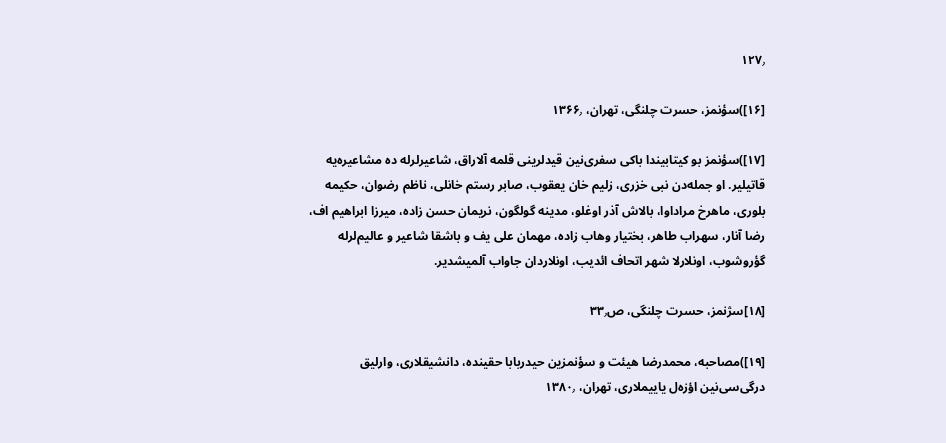۱۲۷٫

[۱۶])سؤنمز، حسرت چلنگی، تهران، ۱۳۶۶٫

[۱۷])سؤنمز بو کیتابیندا باکی سفری‌نین قیدلرینی قلمه آلاراق، شاعیرلرله ده مشاعیره‌یه قاتیلیر. او جمله‌دن نبی خزری، زلیم خان یعقوب، صابر رستم خانلی، ناظم رضوان، حکیمه بلوری، ماهرخ مراداوا، بالاش آذر اوغلو، مدینه گولگون، نریمان حسن زاده، میرزا ابراهیم اف، رضا آنار، سهراب طاهر، بختیار وهاب زاده، مهمان علی یف و باشقا شاعیر و عالیم‌لرله گؤروشوب، اونلارلا شهر اتحاف ائدیب، اونلاردان جاواب آلمیشدیر.

[۱۸]سژنمز، حسرت چلنگی، ص۳۳٫

[۱۹])مصاحبه، محمدرضا هیئت و سؤنمزین حیدربابا حقینده، دانشیقلاری، وارلیق درگی‌سی‌نین اؤزه‌ل یاییملاری، تهران، ۱۳۸۰٫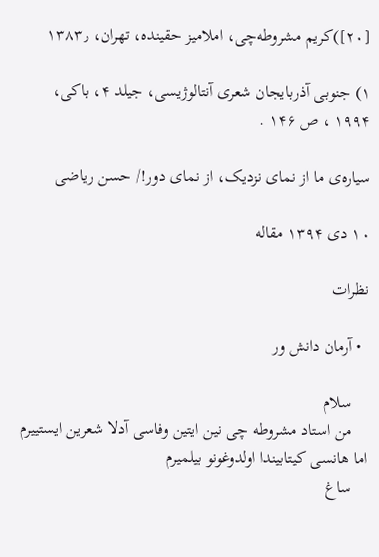[۲۰])کریم مشروطه‌چی، املامیز حقینده، تهران، ۱۳۸۳٫

۱) جنوبی آذربایجان شعری آنتالوژیسی، جیلد ۴، باکی، ۱۹۹۴ ، ص ۱۴۶ .

سیاره‌ی ما ‌‌‌از نمای نزدیک، از نمای دور!/ حسن ریاضی

۱۰ دی ۱۳۹۴ مقاله‌

نظرات

  • آرمان دانش ور

    سلام
    من استاد مشروطه چی نین ایتین وفاسی آدلا شعرین ایستییرم اما هانسی کیتابیندا اولدوغونو بیلمیرم
    ساغ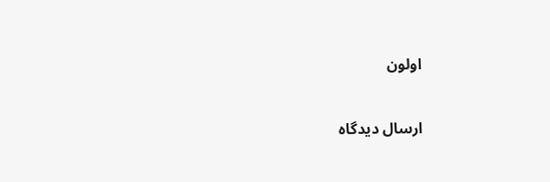اولون

ارسال دیدگاه